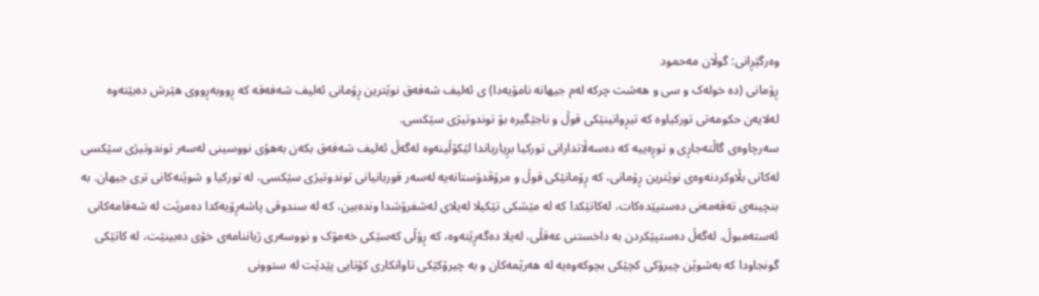وەرگێڕانی: گوڵان مەحمود
ڕۆمانی (دە خولەک و سی و هەشت چرکە لەم جیهانە نامۆیەدا) ی ئەلیف شەفەق نوێترین ڕۆمانی ئەلیف شەفەقه كه ڕووبەڕووی هێرش دەبێتەوە لەلایەن حکومەتی تورکیاوە کە تیڕوانینێکی قوڵ و ناجێگیرە بۆ توندوتیژی سێکسی.
سەرچاوەی گاڵتەجاڕی و توڕەییە کە دەسەڵاتدارانی تورکیا بڕیاریاندا لێکۆڵینەوە لەگەڵ ئەلیف شەفەق بکەن بەهۆی نووسینی لەسەر توندوتیژی سێکسی لەکاتی بڵاوکردنەوەی نوێترین ڕۆمانی، کە ڕۆمانێکی قوڵ و مرۆڤدۆستانەیە لەسەر قوربانیانی توندوتیژی سێکسی، لە تورکیا و شوێنەکانی تری جیهان. بە بنچینەی تەقەمەنی دەستپێدەکات، لەکاتێکدا کە لە مێشکی تێکیلا لەیلای لەشفرۆشدا وندەبین، کە لە سندوقی پاشەڕۆیەکدا دەمرێت لە شەقامەکانی ئەستەمبوڵ. لەگەڵ دەستپێکردن بە داخستنی عەقڵی، لەیلا دەگەڕێتەوە، کە ڕۆڵی کەسێکی خەمۆک و نووسەری ژیاننامەی خۆی دەبینێت، لە کاتێکی گونجاودا کە بەشوێن چیرۆکی کچێکی بچوکەوەیە لە هەرێمەکان و بە چیرۆکێکی تاوانکاری کۆتایی پێدێت لە ستوونی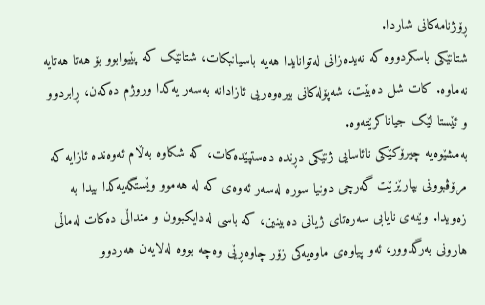ڕۆژنامەکانی شاردا.
شتانێکی باسکردووە کە نەیدەزانی لەتوانایدا هەیە باسیانبکات، شتانێک کە پێیوابوو بۆ هەتا هەتایە نەماوە. کات شل دەبێت، شەپۆلەکانی بیرەوەریی ئازادانە بەسەر یەکدا وروژم دەکەن، ڕابردوو و ئێستا لێک جیاناکرێتەوە.
بەمشێوەیە چیرۆکێکی نائاسایی ژنێکی دڕندە دەستپێدەکات، کە شکاوە بەڵام ئەوەندە ئازایە کە مرۆڤبوونی بپارێزێت گەرچی دونیا سورە لەسەر ئەوەی کە لە هەموو وێستگەیەکدا بیدا بە زەویدا. وێنەی نایابی سەرەتای ژیانی دەبینین، کە باسی لەدایکبوون و منداڵی دەکات لەماڵی هارونی بەرگدوور، ئەو پیاوەی ماوەیەکی زۆر چاوەڕێی وەچە بووە لەلایەن هەردوو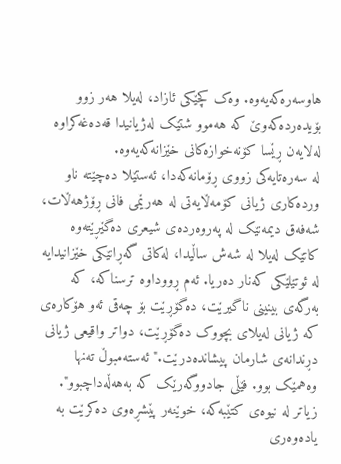هاوسەرەکەیەوە. وەک کچێکی ئازاد، لەیلا هەر زوو بۆیدەردەکەوێ کە هەموو شتێک لەژیانیدا قەدەغەکراوە لەلایەن ڕێسا کۆنەخوازەکانی خێزانەکەیەوە.
لە سەرەتایەکی زووی ڕۆمانەکەدا، ئەستێلا دەچێتە ناو وردەکاری ژیانی کۆمەڵایەتی لە هەرێمی فانی ڕۆژهەڵات، شەفەق دیمەنێک لە پەروەردەی شیعری دەگێڕێتەوە کاتێک لەیلا لە شەش ساڵیدا، لەکاتی گەڕانێکی خێزانیدایە لە ئوتێلێکی کەنار دەریا. ئەم ڕووداوە ترسناکە، کە بەرگەی بینینی ناگیرێت، دەگۆڕێت بۆ چەقی ئەو هۆکارەی کە ژیانی لەیلای بچووک دەگۆڕێت، دواتر واقیعی ژیانی دڕندانەی شارمان پیشاندەدرێت." ئەستەمبوڵ تەنها وەهمێک بوو. فێڵی جادووگەرێک کە بەهەڵەداچبوو".
زیاتر لە نیوەی کتێبەکە، خوێنەر پێشڕەوی دەکرێت بە یادەوەری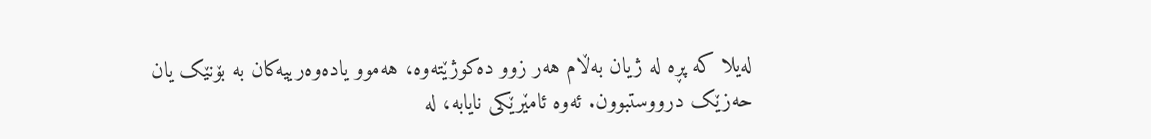لەیلا کە پڕە لە ژیان بەڵام هەر زوو دەکوژێتەوە، هەموو یادەوەرییەکان بە بۆنێک یان حەزێک درووستبوون. ئەوە ئامێرێکی نایابە، لە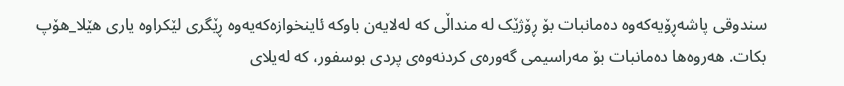سندوقی پاشەڕۆیەکەوە دەمانبات بۆ ڕۆژێک لە منداڵی کە لەلایەن باوکە ئاینخوازەکەیەوە ڕێگری لێکراوە یاری هێلا_هۆپ بکات. هەروەها دەمانبات بۆ مەراسیمی گەورەی کردنەوەی پردی بوسفور، کە لەیلای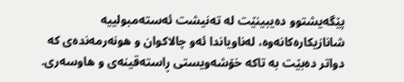پێگەیشتوو دەیبینێت لە تەنیشت ئەستەمبولییە شانازیکارەکانەوە، لەناویاندا ئەو چالاکوان و هونەرمەندەی کە دواتر دەبێت بە تاکە خۆشەویستی ڕاستەقینەی و هاوسەری.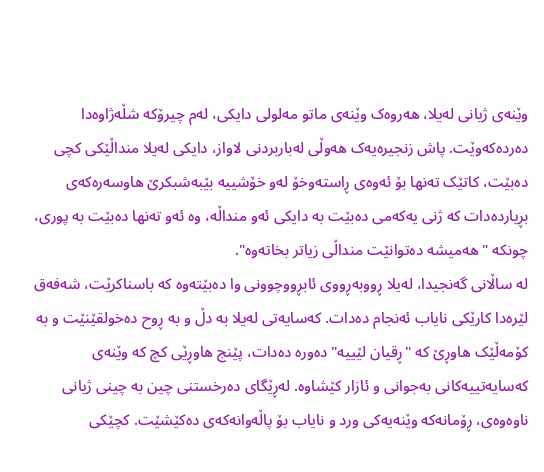وێنەی ژیانی لەیلا، هەروەک وێنەی ماتو مەلولی دایکی، لەم چیرۆکە شڵەژاوەدا دەردەکەوێت. پاش زنجیرەیەک هەوڵی لەباربردنی لاواز، دایکی لەیلا منداڵێکی کچی دەبێت، کاتێک تەنها بۆ ئەوەی ڕاستەوخۆ لەو خۆشییە بێبەشبکرێ هاوسەرەکەی بڕیاردەدات کە ژنی یەکەمی دەبێت بە دایکی ئەو منداڵە، وە ئەو تەنها دەبێت بە پوری، چونکە "هەمیشە دەتوانێت منداڵی زیاتر بخاتەوە".
لە ساڵانی گەنجیدا، لەیلا ڕووبەڕووی ئابڕووچوونی وا دەبێتەوە کە باسناکرێت، شەفەق لێرەدا کارێکی نایاب ئەنجام دەدات. کەسایەتی لەیلا بە دڵ و بە ڕوح دەخولقێنێت و بە کۆمەڵێک هاوڕێ کە "ڕقیان لێییە" دەورە دەدات، پێنج هاوڕێی کچ کە وێنەی کەسایەتییەکانی بەجوانی و ئازار کێشاوە. لەڕێگای دەرخستنی چین بە چینی ژیانی ناوەوەی، ڕۆمانەکە وێنەیەکی ورد و نایاب بۆ پاڵەوانەکەی دەکێشێت. کچێکی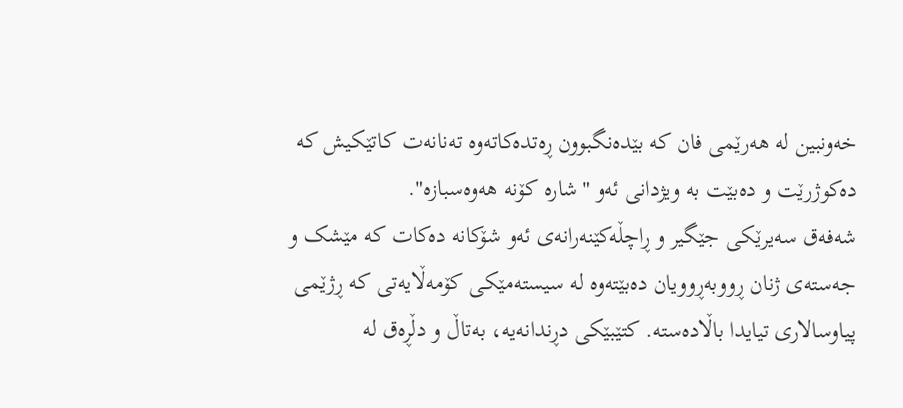خەونبین لە هەرێمی فان کە بێدەنگبوون ڕەتدەکاتەوە تەنانەت کاتێکیش کە دەکوژرێت و دەبێت بە ویژدانی ئەو "شارە کۆنە هەوەسبازە".
شەفەق سەیرێکی جێگیر و ڕاچڵەکێنەرانەی ئەو شۆکانە دەکات کە مێشک و جەستەی ژنان ڕووبەڕوویان دەبێتەوە لە سیستەمێکی کۆمەڵایەتی کە ڕژێمی پیاوسالاری تیایدا باڵادەستە. کتێبێکی دڕندانەیە، بەتاڵ و دڵڕەق لە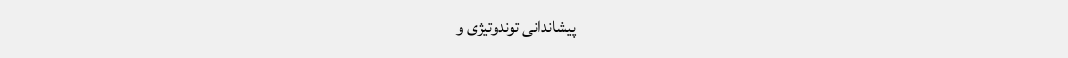پیشاندانی توندوتیژی و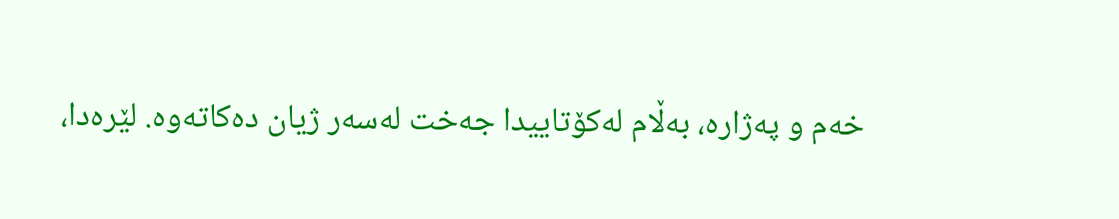خەم و پەژارە، بەڵام لەکۆتاییدا جەخت لەسەر ژیان دەکاتەوە. لێرەدا،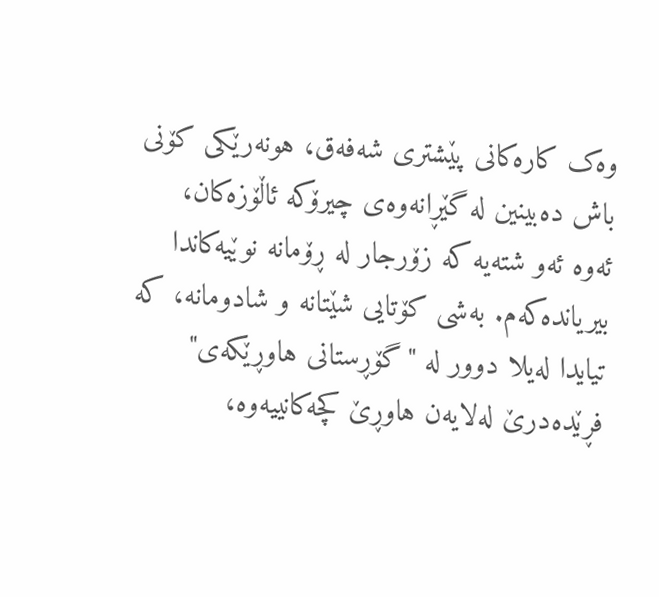وەک کارەکانی پێشتری شەفەق، هونەرێکی کۆنی باش دەبینین لە گێڕانەوەی چیرۆکە ئاڵۆزەکان، ئەوە ئەو شتەیە کە زۆرجار لە ڕۆمانە نوێیەکاندا بیریاندەکەم. بەشی کۆتایی شێتانە و شادومانە، کە تیایدا لەیلا دوور لە "گۆڕستانی هاوڕێکەی" فڕێدەدرێ لەلایەن هاوڕێ کچەکانییەوە،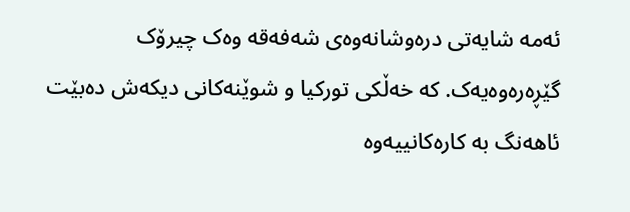ئەمە شایەتی درەوشانەوەی شەفەقە وەک چیرۆک گێڕەرەوەیەک. کە خەڵکی تورکیا و شوێنەکانی دیکەش دەبێت ئاهەنگ بە کارەکانییەوە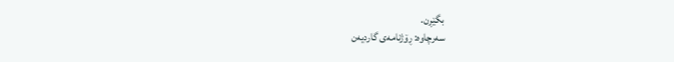بگێڕن.
سەرچاوە: ڕۆژنامەی گاردیەن